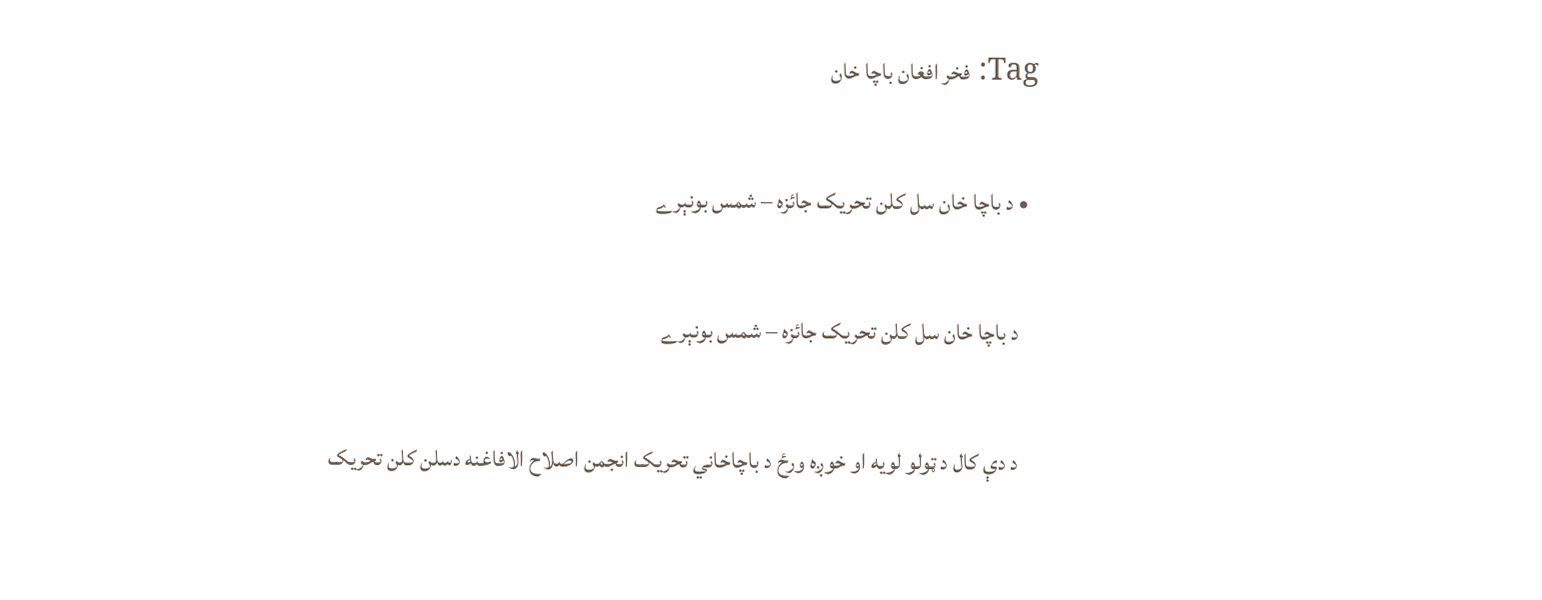Tag: فخر افغان باچا خان

  • د باچا خان سل کلن تحريک جائزه – شمس بونېرے

    د باچا خان سل کلن تحريک جائزه – شمس بونېرے

    د دې کال د ټولو لويه او خوږه ورځ د باچاخاني تحريک انجمن اصلاح الافاغنه دسلن کلن تحريک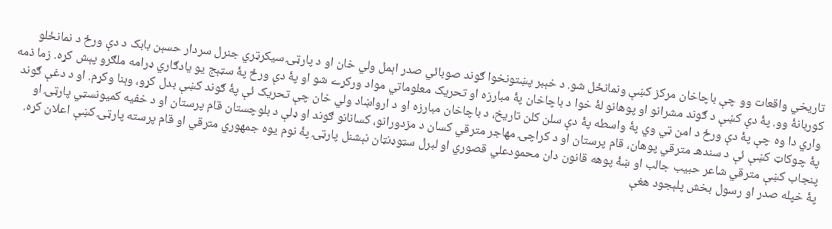تاريخي واقعات وو چې باچاخان مرکز کښې ونمانځل شو. د خېبر پښتونخوا ګوند صوبائي صدر اېمل ولي خان او د پارټۍ سيکرټري جنرل سردار حسېن بابک د دې ورځ د نمانځلو کوربانۀ وو. پۀ دې کښې د ګوند مشرانو او پوهانو لۀ خوا د باچاخان پۀ مبارزه او تحريک معلوماتي مواد ورکړے شو او پۀ دې ورځ پۀ سټېج يو يادګاري ډرامه ملګرو پېش کړه. زما ذمه واري دا وه چې پۀ دې ورځ د امن ټي وي پۀ واسطه پۀ دې سلن کلن تاريخ، د باچاخان مبارزه او د ارواښاد ولي خان چې تحريک ئې پۀ ګوند کښې بدل کړو، وېنا وکړم. او د دغې ګوند پۀ چوکاټ کښې ئې د سندهـ مترقي پوهان، قام پرستان او د کراچۍ مهاجر مترقي کسان د مزدورانو، کسانانو ګوند او ډلې د بلوچستان قام پرستان او د خفيه کميونسټي پارټۍ او پنجاب کښې مترقي شاعر حبيب جالب او ښۀ پوهه قانون دان محمودعلي قصوري او لبرل سټوډنټان نېشنل پارټۍ پۀ نوم يوه جمهوري مترقي او قام پرسته پارټۍ کښې اعلان کړه. پۀ خپله صدر او رسول بخش پلېجود هغې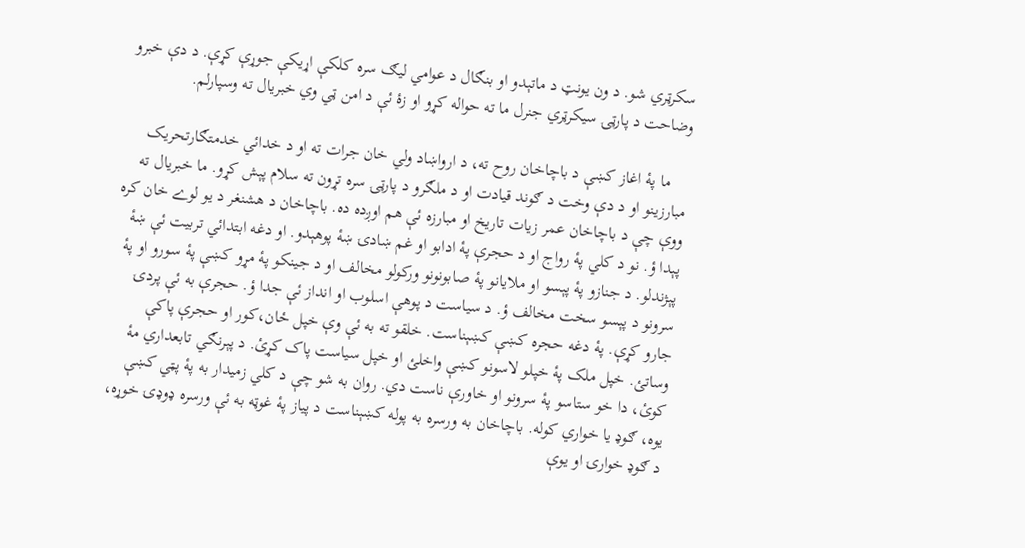سکرټري شو. د ون يونټ د ماتېدو او بنګال د عوامي ليګ سره کلکې اړيکې جوړې کړې. د دې خبرو وضاحت د پارټۍ سيکرټري جنرل ما ته حواله کړو او زۀ ئې د امن ټي وي خبريال ته وسپارلم.

    ما پۀ اغاز کښې د باچاخان روح ته، د ارواښاد ولي خان جرات ته او د خدائي خدمتګارتحريک مبارزينو او د دې وخت د ګوند قيادت او د ملګرو د پارټۍ سره تړون ته سلام پېش کړو. ما خبريال ته ووې چې د باچاخان عمر زيات تاريخ او مبارزه ئې هم اوږده ده. باچاخان د هشنغر د يو لوے خان کره پېدا ؤ. نو د کلي پۀ رواج او د حجرې پۀ ادابو او غم ښادۍ ښۀ پوهېدو. او دغه ابتدائي تربيت ئې ښۀ پېژندلو. د جنازو پۀ پېسو او ملايانو پۀ صابونونو ورکولو مخالف او د جينکو پۀ مړو کښې پۀ سورو او پۀ سرونو د پېسو سخت مخالف ؤ. د سياست د پوهې اسلوب او انداز ئې جدا ؤ. حجرې به ئې پردۍ جارو کړې. پۀ دغه حجره کښې کښېناست. خلقو ته به ئې وې خپل ځان،کور او حجرې پاکې وساتئ. خپل ملک پۀ خپلو لاسونو کښې واخلئ او خپل سياست پاک کړئ. د پېرنګي تابعداري مۀ کوئ، دا خو ستاسو پۀ سرونو او خاورې ناست دي. روان به شو چې د کلي زميدار به پۀ پټي کښې يوه، ګوډ يا خواري کوله. باچاخان به ورسره به پوله کښېناست د پياز پۀ غوټه به ئې ورسره ډوډۍ خوړه، د ګوډ خوارۍ او يوې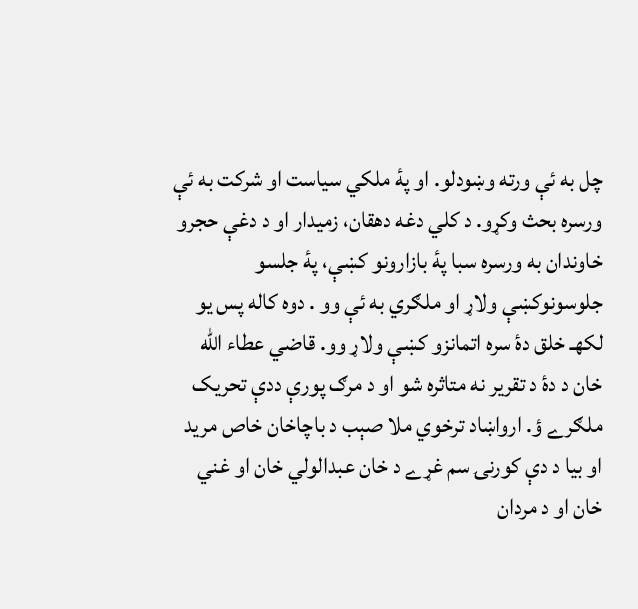چل به ئې ورته وښودلو. او پۀ ملکي سياست او شرکت به ئې ورسره بحث وکړو. د کلي دغه دهقان، زميدار او د دغې حجرو خاوندان به ورسره سبا پۀ بازارونو کښې، پۀ جلسو جلوسونوکښې ولاړ او ملګري به ئې وو . دوه کاله پس يو لکهـ خلق دۀ سره اتمانزو کښې ولاړ وو. قاضي عطاء الله خان د دۀ د تقرير نه متاثره شو او د مرګ پورې ددې تحريک ملګرے ؤ. ارواښاد ترخوي ملا صېب د باچاخان خاص مريد او بيا د دې کورنۍ سم غړے د خان عبدالولي خان او غني خان او د مردان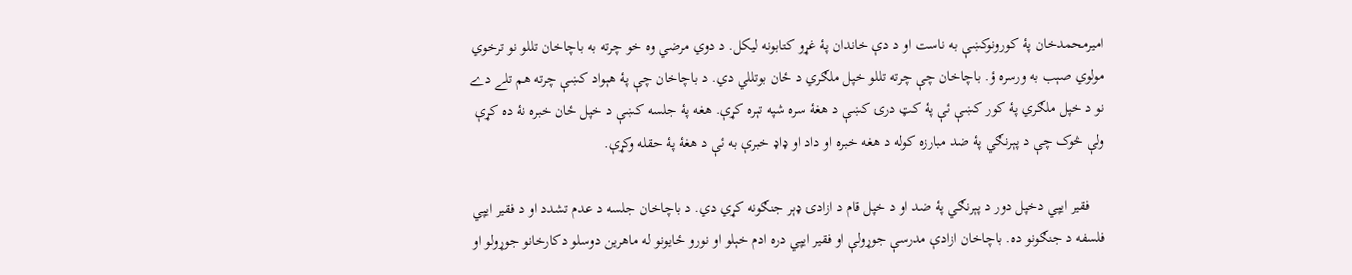اميرمحمدخان پۀ کورونوکښې به ناست او د دې خاندان پۀ غړو کتابونه ليکل. د دوي مرضي وه خو چرته به باچاخان تللو نو ترخوي مولوي صېب به ورسره ؤ. باچاخان چې چرته تللو خپل ملګري د ځان بوتللي دي. د باچاخان چې پۀ هېواد کښې چرته هم تلے دے نو د خپل ملګري پۀ کور کښې ئې پۀ کټ درۍ کښې د هغۀ سره شپه تېره کړې. هغه پۀ جلسه کښې د خپل ځان خبره نۀ ده کړې ولې څوک چې د پېرنګي پۀ ضد مبارزه کوله د هغه خبره او داد او ډاډ خبرې به ئې د هغۀ پۀ حقله وکړې.

    فقير ايپي دخپل دور د پېرنګي پۀ ضد او د خپل قام د ازادۍ ډېر جنګونه کړي دي. د باچاخان جلسه د عدم تشدد او د فقير ايپي فلسفه د جنګونو ده. باچاخان ازادې مدرسې جوړولې او فقير ايپي دره ادم خېلو او نورو ځايونو له ماهرين دوسلو دکارخانو جوړولو او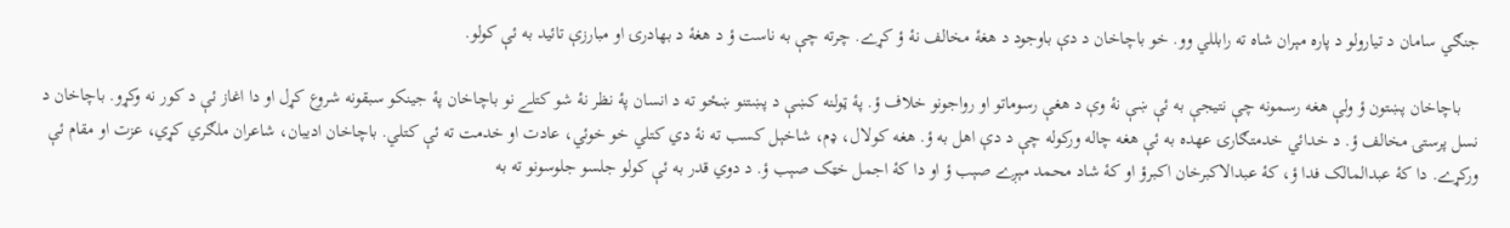جنګي سامان د تيارولو د پاره مېران شاه ته رابللي وو. خو باچاخان د دې باوجود د هغۀ مخالف نۀ ؤ کړے. چرته چې به ناست ؤ د هغۀ د بهادرۍ او مبارزې تائيد به ئې کولو.

    باچاخان پښتون ؤ ولې هغه رسمونه چې نتيجې به ئې ښې نۀ وې د هغې رسوماتو او رواجونو خلاف ؤ. پۀ ټولنه کښې د پښتنو ښځو ته د انسان پۀ نظر نۀ شو کتلے نو باچاخان پۀ جينکو سبقونه شروع کړل او دا اغاز ئې د کور نه وکړو. باچاخان د نسل پرستۍ مخالف ؤ. د خدائي خدمتګارۍ عهده به ئې هغه چاله ورکوله چې د دې اهل به ؤ. هغه کولال، ډم، شاخېل کسب ته نۀ دي کتلي خو خوئي، عادت او خدمت ته ئې کتلي. باچاخان اديبان، شاعران ملګري کړي، عزت او مقام ئې ورکړے. دا کۀ عبدالمالک فدا ؤ، کۀ عبدالاکبرخان اکبرؤ او کۀ شاد محمد مېږے صېب ؤ او دا کۀ اجمل خټک صېب ؤ. د دوي قدر به ئې کولو جلسو جلوسونو ته به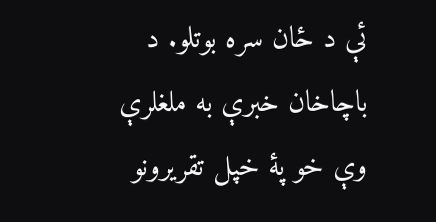ئې د ځان سره بوتلو. د باچاخان خبرې به ملغلرې وې خو پۀ خپل تقريرونو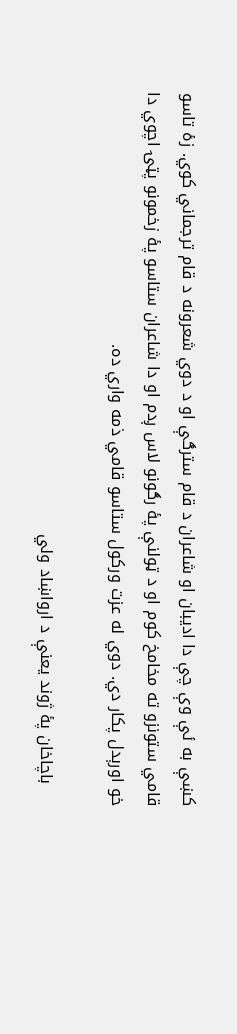کښې به ئې وې چې دا اديبان او شاعران د قام سترګې او د دوي شعرونه د قام ترجماني کوي. زۀ تاسو قامي ستونزو ته مخامخ کوم او د ټولنې پۀ رګونو لاس ږدم او دا شاعران ستاسو پۀ زخمونو پټۍ اچوي دا خو اورېدل پکار دي. دوي له عزت ورکول ستاسو قامي ذمه واري ده.

    باچاخان پۀ ژوند يعنې د ارواښاد ولي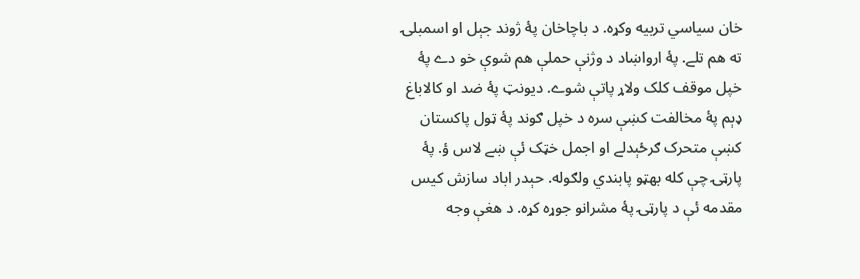خان سياسي تربيه وکړه. د باچاخان پۀ ژوند جېل او اسمبلۍ ته هم تلے. پۀ ارواښاد د وژنې حملې هم شوې خو دے پۀ خپل موقف کلک ولاړ پاتې شوے. ديونټ پۀ ضد او کالاباغ ډېم پۀ مخالفت کښې سره د خپل ګوند پۀ ټول پاکستان کښې متحرک ګرځېدلے او اجمل خټک ئې ښے لاس ؤ. پۀ پارټۍ چې کله بهټو پابندي ولګوله. حېدر اباد سازش کيس مقدمه ئې د پارټۍ پۀ مشرانو جوړه کړه. د هغې وجه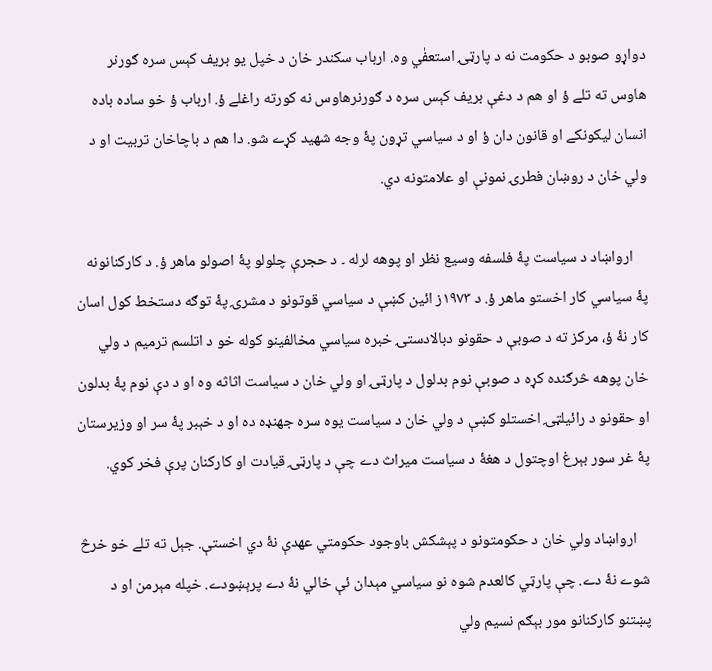دواړو صوبو د حکومت نه د پارټۍ استعفٰي وه. ارباب سکندر خان د خپل يو بريف کېس سره ګورنر هاوس ته تلے ؤ او هم د دغې بريف کېس سره د ګورنرهاوس نه کورته راغلے ؤ. ارباب ؤ خو ساده باده انسان ليکونکے او قانون دان ؤ او د سياسي تړون پۀ وجه شهيد کړے شو. دا هم د باچاخان تربيت او د ولي خان د روښان فطرۍ نمونې او علامتونه دي.

    ارواښاد د سياست پۀ فلسفه وسيع نظر او پوهه لرله ۔ د حجرې چلولو پۀ اصولو ماهر ؤ. د کارکنانونه پۀ سياسي کار اخستو ماهر ؤ. د ١٩٧٣ز ائين کښې د سياسي قوتونو د مشرۍ پۀ توګه دستخط کول اسان کار نۀ ؤ، مرکز ته د صوبې د حقونو دبالادستۍ خبره سياسي مخالفينو کوله خو د اتلسم ترميم د ولي خان پوهه څرګنده کړه د صوبې نوم بدلول د پارټۍ او ولي خان د سياست اثاثه وه او د دې نوم پۀ بدلون او حقونو د رائيلټۍ اخستلو کښې د ولي خان د سياست يوه سره جهنډه ده او د خېبر پۀ سر او وزيرستان پۀ غر سور بېرغ اوچتول د هغۀ د سياست ميراث دے چې د پارټۍ قيادت او کارکنان پرې فخر کوي.

    ارواښاد ولي خان د حکومتونو د پېشکش باوجود حکومتي عهدې نۀ دي اخستې. جېل ته تلے خو خرڅ شوے نۀ دے. چې پارټي کالعدم شوه نو سياسي مېدان ئې خالي نۀ دے پرېښودے. خپله مېرمن او د پښتنو کارکنانو مور بېګم نسيم ولي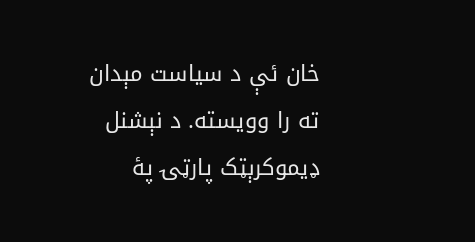خان ئې د سياست مېدان ته را وويسته. د نېشنل ډيموکرېټک پارټۍ پۀ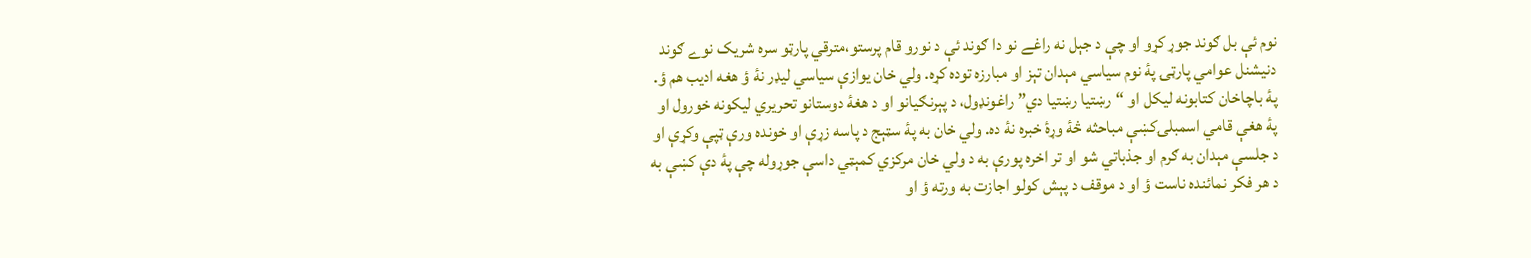نوم ئې بل ګوند جوړ کړو او چې د جېل نه راغے نو دا ګوند ئې د نورو قام پرستو،مترقي پارټو سره شريک نوے ګوند دنيشنل عوامي پارټۍ پۀ نوم سياسي مېدان تېز او مبارزه توده کړه. ولي خان يوازې سياسي ليډر نۀ ؤ هغه اديب هم ؤ. پۀ باچاخان کتابونه ليکل او “رښتيا رښتيا دي” راغونډول، د پېرنګيانو او د هغۀ دوستانو تحريري ليکونه خورول او پۀ هغې قامي اسمبلۍکښې مباحثه څۀ وړۀ خبره نۀ ده. ولي خان به پۀ سټېج د پاسه زړې او خونده ورې ټپې وکړې او د جلسې مېدان به ګرم او جذباتي شو او تر اخره پورې به د ولي خان مرکزي کمېټي داسې جوړوله چې پۀ دې کښې به د هر فکر نمائنده ناست ؤ او د موقف د پېش کولو اجازت به ورته ؤ او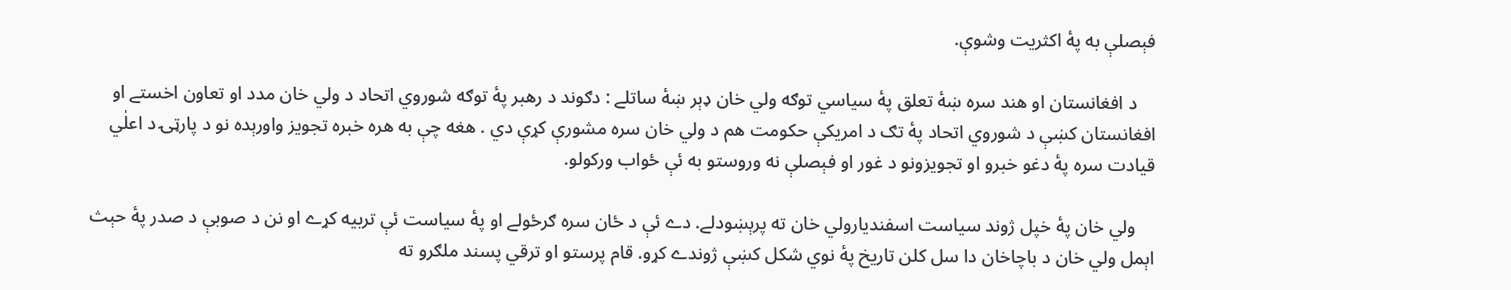فېصلې به پۀ اکثريت وشوې.

    د افغانستان او هند سره ښۀ تعلق پۀ سياسي توګه ولي خان ډېر ښۀ ساتلے : دګوند د رهبر پۀ توګه شوروي اتحاد د ولي خان مدد او تعاون اخستے او افغانستان کښې د شوروي اتحاد پۀ تګ د امريکې حکومت هم د ولي خان سره مشورې کړې دي . هغه چې به هره خبره تجويز واورېده نو د پارټۍ د اعلٰي قيادت سره پۀ دغو خبرو او تجويزونو د غور او فېصلې نه وروستو به ئې ځواب ورکولو.

    ولي خان پۀ خپل ژوند سياست اسفنديارولي خان ته پرېښودلے. دے ئې د ځان سره ګرځولے او پۀ سياست ئې تربيه کړے او نن د صوبې د صدر پۀ حېث اېمل ولي خان د باچاخان دا سل کلن تاريخ پۀ نوي شکل کښې ژوندے کړو. قام پرستو او ترقي پسند ملګرو ته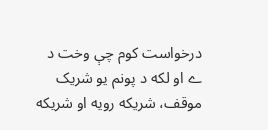درخواست کوم چې وخت د ے او لکه د پونم يو شريک موقف، شريکه رويه او شريکه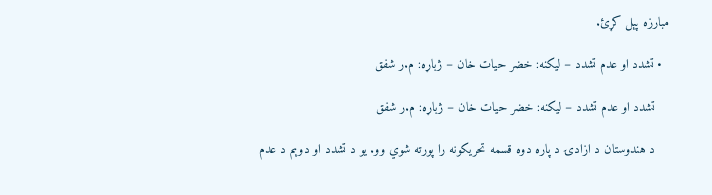مبارزه پېل کړئ.

  • تشدد او عدم تشدد – ليکنه: خضر حيات خان – ژباړه: م.ر شفق

    تشدد او عدم تشدد – ليکنه: خضر حيات خان – ژباړه: م.ر شفق

    د هندوستان د ازادۍ د پاره دوه قسمه تحريکونه را پورته شوي وو. يو د تشدد او دوېم د عدم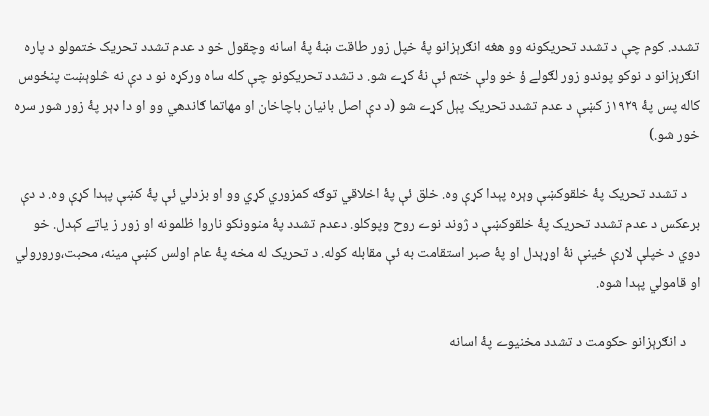تشدد. کوم چې د تشدد تحريکونه وو هغه انګرېزانو پۀ خپل زور طاقت ښۀ پۀ اسانه وچقول خو د عدم تشدد تحريک ختمولو د پاره انګرېزانو د نوکو پوندو زور لګولے ؤ خو ولې ختم ئې نۀ کړے شو. د تشدد تحريکونو چې کله ساه ورکړه نو د دې نه څلوېښت پنځوس کاله پس پۀ ١٩٢٩ز کښې د عدم تشدد تحريک پېل کړے شو (د دې اصل بانيان باچاخان او مهاتما ګاندهي وو او دا ډېر پۀ زور شور سره خور شو.)

    د تشدد تحريک پۀ خلقوکښې وېره پېدا کړې وه. خلق ئې پۀ اخلاقي توګه کمزوري کړي وو او بزدلي ئې پۀ کښې پېدا کړې وه. د دې برعکس د عدم تشدد تحريک پۀ خلقوکښې د ژوند نوے روح وپوکلو. دعدم تشدد پۀ منوونکو ناروا ظلمونه او زور ز ياتے کېدل. خو دوي د خپلې لارې ځينې نۀ اوړېدل او پۀ صبر استقامت به ئې مقابله کوله. د تحريک له مخه پۀ عام اولس کښې مينه، محبت،ورورولي او قامولي پېدا شوه.

    د انګرېزانو حکومت د تشدد مخنيوے پۀ اسانه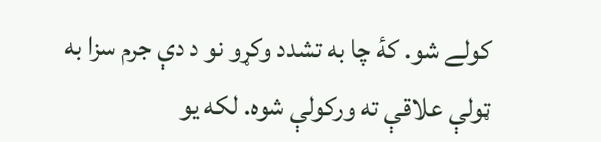کولے شو. کۀ چا به تشدد وکړو نو د دې جرم سزا به ټولې علاقې ته ورکولې شوه. لکه يو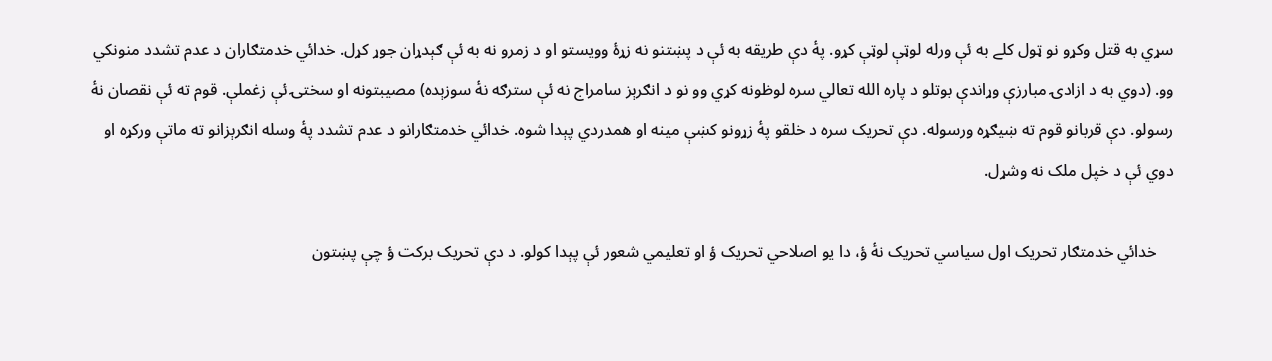سړي به قتل وکړو نو ټول کلے به ئې ورله لوټې لوټې کړو. پۀ دې طريقه به ئې د پښتنو نه زړۀ وويستو او د زمرو نه به ئې ګېدړان جوړ کړل. خدائي خدمتګاران د عدم تشدد منونکي وو. (دوي به د ازادۍ مبارزې وړاندې بوتلو د پاره الله تعالي سره لوظونه کړي وو نو د انګرېز سامراج نه ئې سترګه نۀ سوزېده) مصيبتونه او سختۍ ئې زغملې. قوم ته ئې نقصان نۀ رسولو. دې قربانو قوم ته ښيګړه ورسوله. دې تحريک سره د خلقو پۀ زړونو کښې مينه او همدردي پېدا شوه. خدائي خدمتګارانو د عدم تشدد پۀ وسله انګرېزانو ته ماتې ورکړه او دوي ئې د خپل ملک نه وشړل.

    خدائي خدمتګار تحريک اول سياسي تحريک نۀ ؤ، دا يو اصلاحي تحريک ؤ او تعليمي شعور ئې پېدا کولو. د دې تحريک برکت ؤ چې پښتون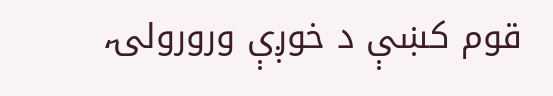قوم کښې د خوږې ورورولۍ،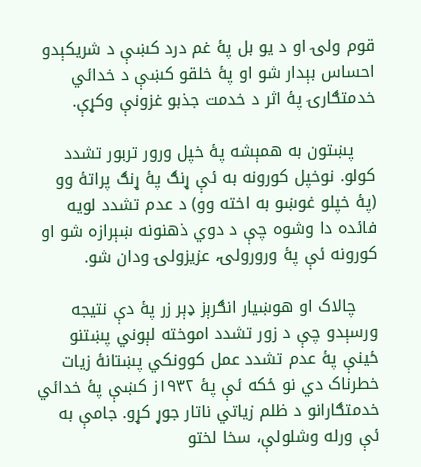قوم ولۍ او د يو بل پۀ غم درد کښې د شريکېدو احساس بېدار شو او پۀ خلقو کښې د خدائي خدمتګارۍ پۀ اثر د خدمت جذبو غزونې وکړې.

    پښتون به همېشه پۀ خپل ورور تربور تشدد کولو. نوخپل کورونه به ئې ړنګ پۀ ړنګ پراتۀ وو (پۀ خپلو غوښو به اخته وو) د عدم تشدد لويه فائده دا وشوه چې د دوي ذهنونه ښېرازه شو او کورونه ئې پۀ ورورولۍ، عزيزولۍ ودان شو.

    چالاک او هوښيار انګرېز ډېر زر پۀ دې نتيجه ورسېدو چې د زور تشدد اموخته لېوني پښتنو ځينې پۀ عدم تشدد عمل کوونکي پښتانۀ زيات خطرناک دي نو ځکه ئې پۀ ١٩٣٢ز کښې پۀ خدائي خدمتګارانو د ظلم زياتي ناتار جوړ کړو. جامې به ئې ورله وشلولې، سخا لختو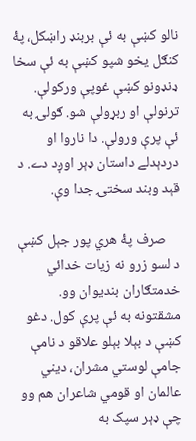نالو کښې به ئې بربنډ راښکل، پۀ کنګل يخو شپو کښې به ئې سخا ډنډونو کښې غوپې ورکولې. ترنولې او ربړولې شو. ګولۍ به ئې پرې ورولې. دا ناروا او دردېدلے داستان ډېر اوږد دے. د قېد وبند سختۍ جدا وې.

    صرف پۀ هري پور جېل کښې د لسو زرو نه زيات خدائي خدمتګاران بنديوان وو. مشقتونه به ئې پرې کول. دغو کښې د بېلا بېلو علاقو د نامې جامې لوستي مشران، ديني عالمان او قومي شاعران هم وو چې ډېر سپک به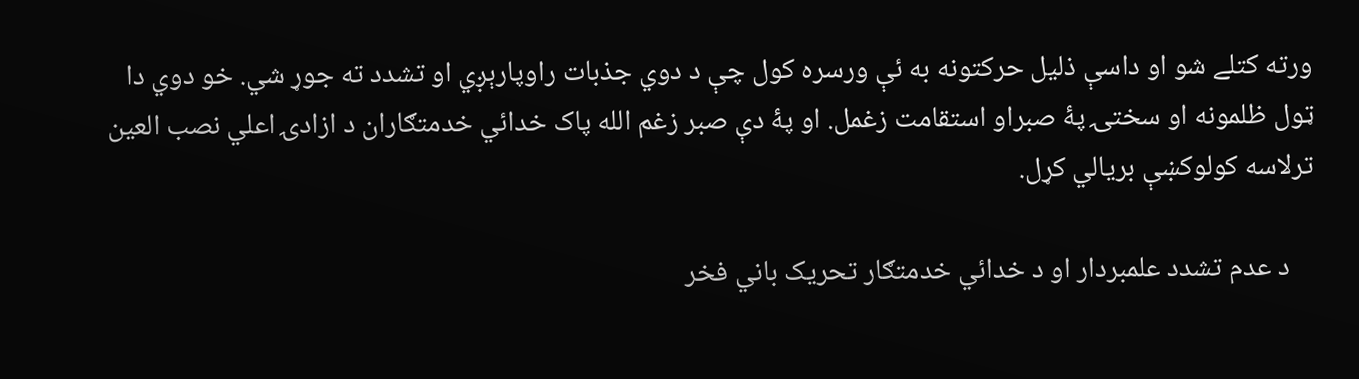ورته کتلے شو او داسې ذليل حرکتونه به ئې ورسره کول چې د دوي جذبات راوپارېږي او تشدد ته جوړ شي. خو دوي دا ټول ظلمونه او سختۍ پۀ صبراو استقامت زغمل. او پۀ دې صبر زغم الله پاک خدائي خدمتګاران د ازادۍ اعلي نصب العين ترلاسه کولوکښې بريالي کړل.

    د عدم تشدد علمبردار او د خدائي خدمتګار تحريک باني فخر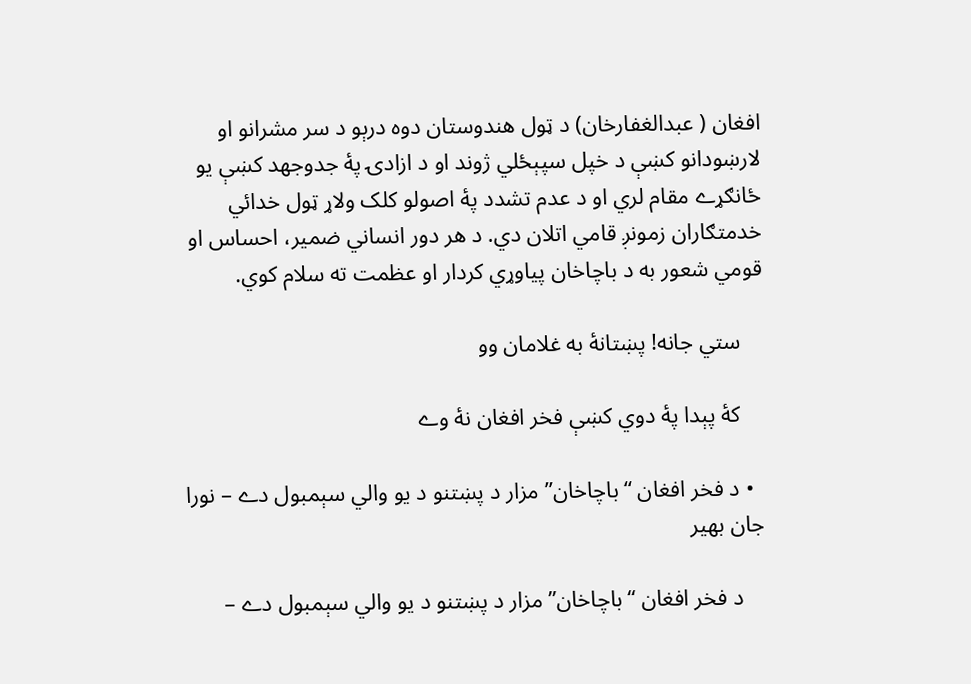افغان ( عبدالغفارخان) د ټول هندوستان دوه درېو د سر مشرانو او لارښودانو کښې د خپل سپېځلي ژوند او د ازادۍ پۀ جدوجهد کښې يو ځانګړے مقام لري او د عدم تشدد پۀ اصولو کلک ولاړ ټول خدائي خدمتګاران زمونږ قامي اتلان دي. د هر دور انساني ضمير، احساس او قومي شعور به د باچاخان پياوړي کردار او عظمت ته سلام کوي.

    ستي جانه! پښتانۀ به غلامان وو

    کۀ پېدا پۀ دوي کښې فخر افغان نۀ وے

  • د فخر افغان “باچاخان” مزار د پښتنو د یو والي سېمبول دے – نورا جان بهير

    د فخر افغان “باچاخان” مزار د پښتنو د یو والي سېمبول دے –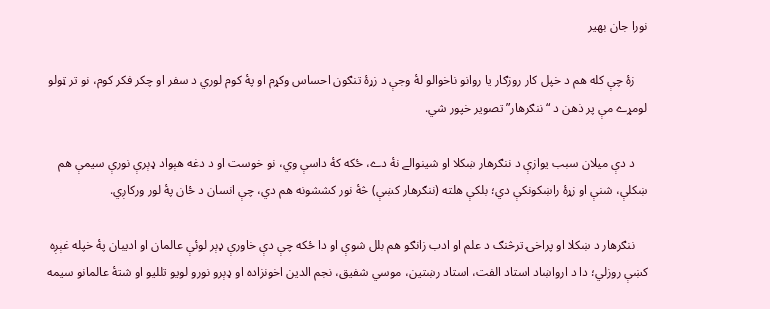نورا جان بهير

    زۀ چې کله هم د خپل کار روزګار یا روانو ناخوالو لۀ وجې د زړۀ تنګون احساس وکړم او پۀ کوم لوري د سفر او چکر فکر کوم، نو تر ټولو لومړے مې پر ذهن د “ننګرهار” تصویر خپور شي.

    د دې میلان سبب یوازې د ننګرهار ښکلا او شینوالے نۀ دے، ځکه کۀ داسې وي، نو خوست او د دغه هېواد ډېرې نورې سیمې هم ښکلې، شنې او زړۀ راښکونکې دي؛ بلکې هلته (ننګرهار کښې) څۀ نور کششونه هم دي، چې انسان د ځان پۀ لور ورکاږي.

    ننګرهار د ښکلا او پراخۍ ترڅنګ د علم او ادب زانګو هم بلل شوې او دا ځکه چې دې خاورې ډېر لوئې عالمان او ادیبان پۀ خپله غېږه کښې روزلي؛ دا د ارواښاد استاد الفت، استاد رښتین، موسي شفیق، نجم الدین اخونزاده او ډېرو نورو لویو تللیو او شتۀ عالمانو سیمه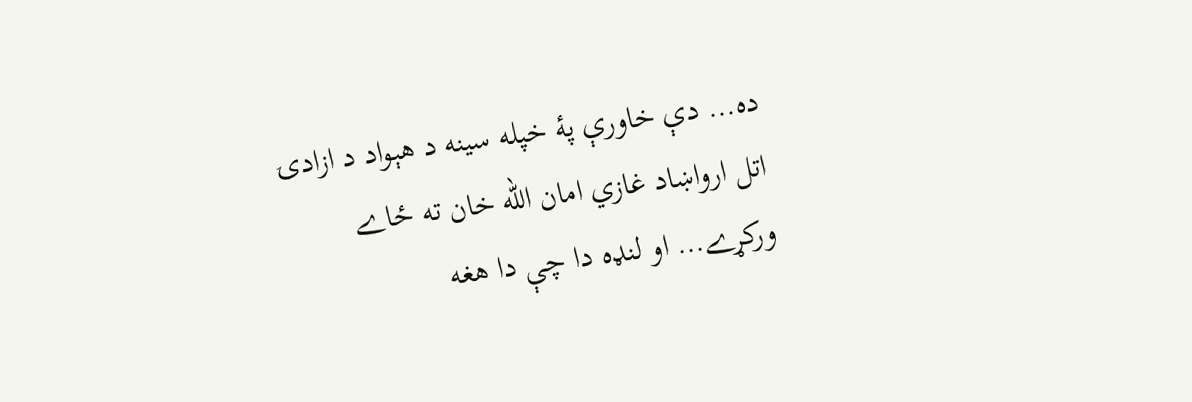ده… دې خاورې پۀ خپله سینه د هېواد د ازادۍ اتل ارواښاد غازي امان الله خان ته ځاے ورکړے… او لنډه دا چې دا هغه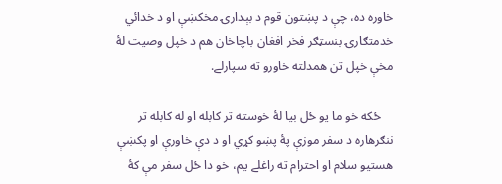خاوره ده، چې د پښتون قوم د بېدارۍ مخکښې او د خدائي خدمتګارۍ بنسټګر فخر افغان باچاخان هم د خپل وصیت لۀ مخې خپل تن همدلته خاورو ته سپارلے.

    ځکه خو ما یو ځل بیا لۀ خوسته تر کابله او له کابله تر ننګرهاره د سفر موزې پۀ پښو کړي او د دې خاورې او پکښې هستیو سلام او احترام ته راغلے یم، خو دا ځل سفر مې کۀ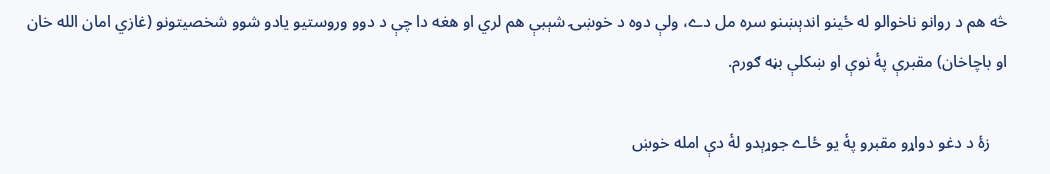څه هم د روانو ناخوالو له ځینو اندېښنو سره مل دے، ولې دوه د خوښۍ شېبې هم لري او هغه دا چې د دوو وروستیو یادو شوو شخصیتونو (غازي امان الله خان او باچاخان) مقبرې پۀ نوې او ښکلې بڼه ګورم.

    زۀ د دغو دواړو مقبرو پۀ یو ځاے جوړېدو لۀ دې امله خوښ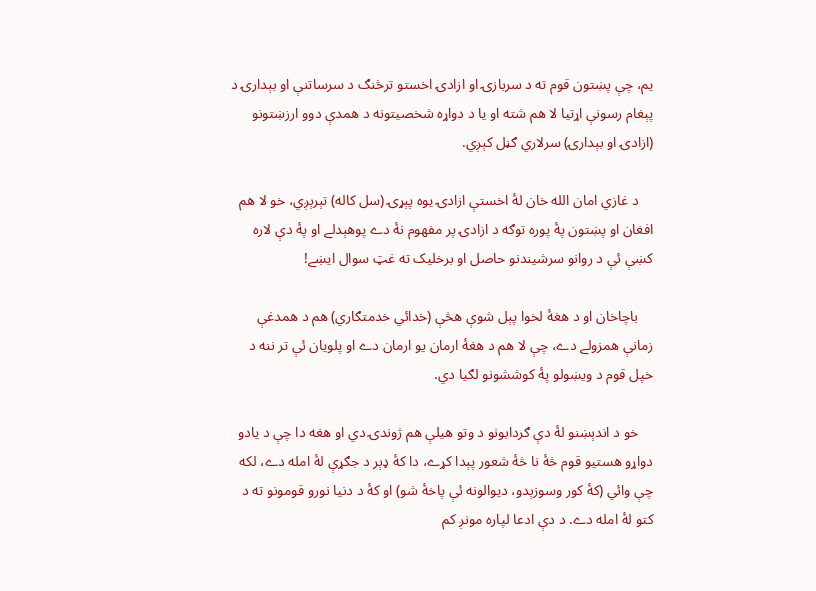یم، چې پښتون قوم ته د سربازۍ او ازادۍ اخستو ترڅنګ د سرساتنې او بېدارۍ د پېغام رسونې اړتیا لا هم شته او یا د دواړه شخصیتونه د همدې دوو ارزښتونو (ازادۍ او بېدارۍ) سرلاري ګڼل کېږي.

    د غازي امان الله خان لۀ اخستې ازادۍ یوه پېړۍ (سل کاله) تېرېږي، خو لا هم افغان او پښتون پۀ پوره توګه د ازادۍ پر مفهوم نۀ دے پوهېدلے او پۀ دې لاره کښې ئې د روانو سرشیندنو حاصل او برخلیک ته غټ سوال ایښے!

    باچاخان او د هغۀ لخوا پېل شوې هڅې (خدائي خدمتګاري) هم د همدغې زمانې همزولے دے، چې لا هم د هغۀ ارمان یو ارمان دے او پلویان ئې تر ننه د خپل قوم د ویښولو پۀ کوششونو لګیا دي.

    خو د اندېښنو لۀ دې ګردابونو د وتو هیلې هم ژوندۍ دي او هغه دا چې د یادو دواړو هستیو قوم څۀ نا څۀ شعور پېدا کړے، دا کۀ ډېر د جګړې لۀ امله دے، لکه چې وائي (کۀ کور وسوزېدو، دیوالونه ئې پاخۀ شو) او کۀ د دنیا نورو قومونو ته د کتو لۀ امله دے. د دې ادعا لپاره مونږ کم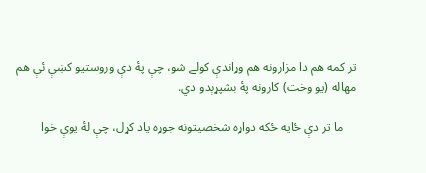تر کمه هم دا مزارونه هم وړاندې کولے شو، چې پۀ دې وروستیو کښې ئې هم مهاله (یو وخت) کارونه پۀ بشپړېدو دي.

    ما تر دې ځایه ځکه دواړه شخصیتونه جوړه یاد کړل، چې لۀ یوې خوا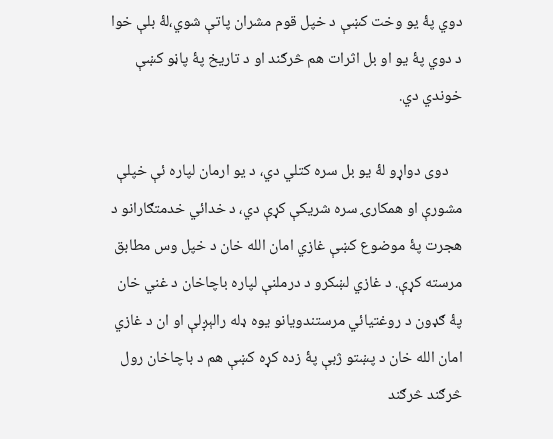دوي پۀ یو وخت کښې د خپل قوم مشران پاتې شوي،لۀ بلې خوا د دوي پۀ یو او بل اثرات هم څرګند او د تاریخ پۀ پاڼو کښې خوندي دي.

    دوی دواړو لۀ یو بل سره کتلي دي، د یو ارمان لپاره ئې خپلې مشورې او همکارۍ سره شریکې کړې دي، د خدائي خدمتګارانو د هجرت پۀ موضوع کښې غازي امان الله خان د خپل وس مطابق مرسته کړې. د غازي لښکرو د درملنې لپاره باچاخان د غني خان پۀ ګډون د روغتیائي مرستندویانو یوه ډله رالېږلې او ان د غازي امان الله خان د پښتو ژبې پۀ زده کړه کښې هم د باچاخان رول څرګند څرګند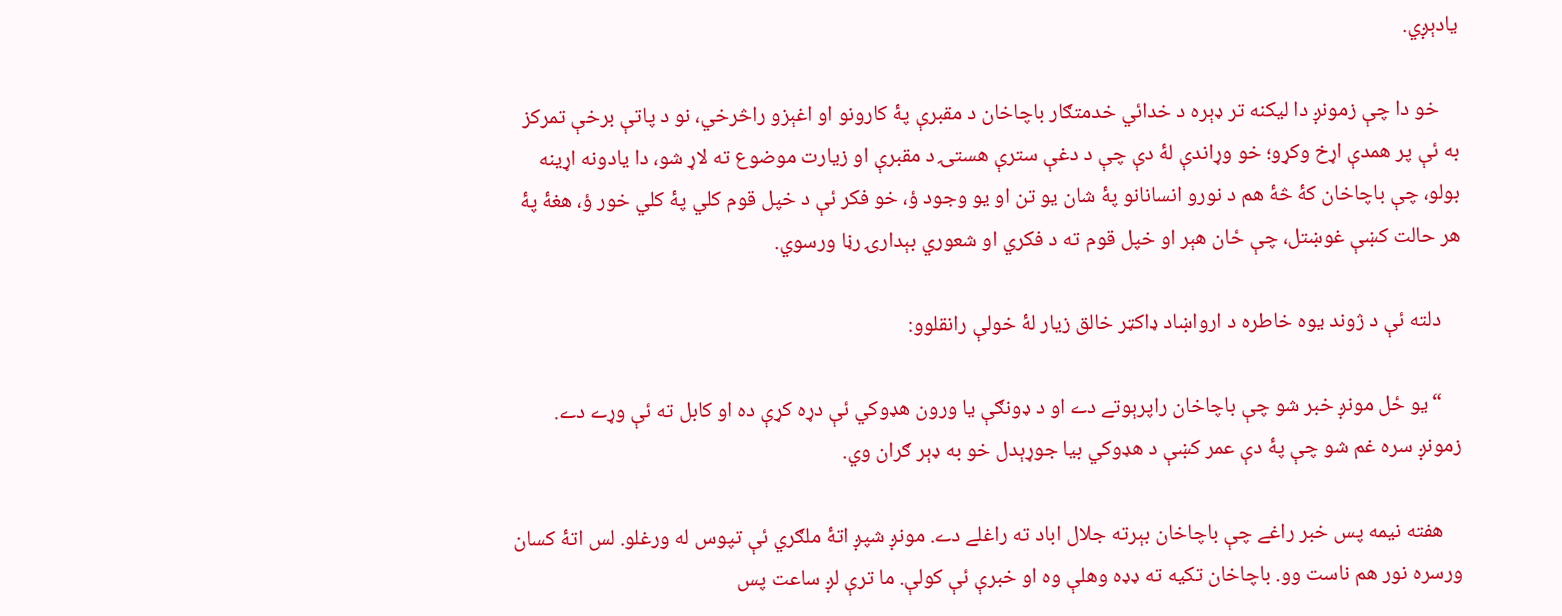یادېږي.

    خو دا چې زمونږ دا لیکنه تر ډېره د خدائي خدمتګار باچاخان د مقبرې پۀ کارونو او اغېزو راڅرخي، نو د پاتې برخې تمرکز به ئې پر همدې اړخ وکړو؛ خو وړاندې لۀ دې چې د دغې سترې هستۍ د مقبرې او زیارت موضوع ته لاړ شو، دا یادونه اړینه بولو، چې باچاخان کۀ څۀ هم د نورو انسانانو پۀ شان یو تن او یو وجود ؤ، خو فکر ئې د خپل قوم کلي پۀ کلي خور ؤ، هغۀ پۀ هر حالت کښې غوښتل، چې ځان هېر او خپل قوم ته د فکري او شعوري بېدارۍ رڼا ورسوي.

    دلته ئې د ژوند یوه خاطره د ارواښاد ډاکټر خالق زیار لۀ خولې رانقلوو:

    “يو ځل مونږ خبر شو چې باچاخان راپرېوتے دے او د ډونګې يا ورون هډوکي ئې دړه کړې ده او کابل ته ئې وړے دے. زمونږ سره غم شو چې پۀ دې عمر کښې د هډوکي بيا جوړېدل خو به ډېر ګران وي.

    هفته نيمه پس خبر راغے چې باچاخان بېرته جلال اباد ته راغلے دے. مونږ شپږ اتۀ ملګري ئې تپوس له ورغلو. لس اتۀ کسان ورسره نور هم ناست وو. باچاخان تکيه ته ډډه وهلې وه او خبرې ئې کولې. ما ترې لږ ساعت پس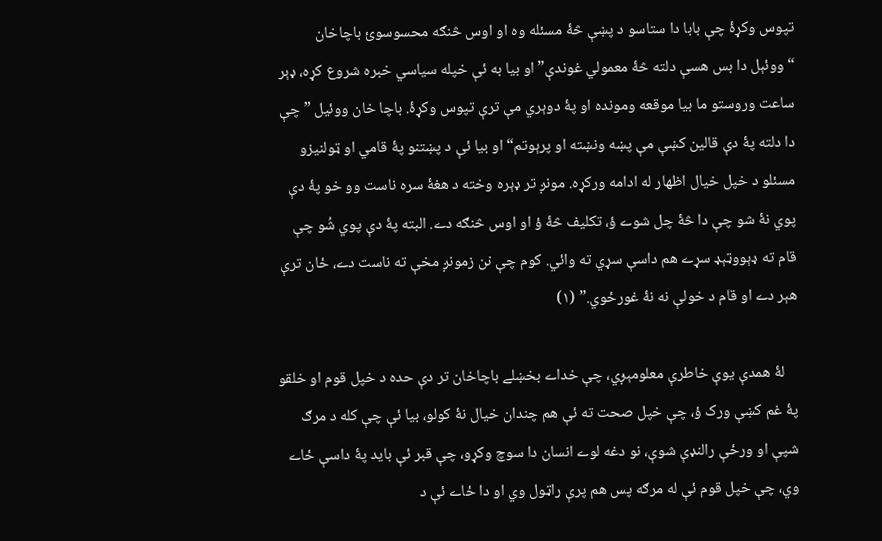تپوس وکړۀ چې بابا دا ستاسو د پښې څۀ مسئله وه او اوس څنګه محسوسوئ باچاخان “ووئېل دا بس هسې دلته څۀ معمولي غوندې” او بيا به ئې خپله سياسي خبره شروع کړه، ډېر ساعت وروستو ما بيا موقعه ومونده او پۀ دوېري مې ترې تپوس وکړۀ. باچا خان ووئيل ” چې دا دلته پۀ دې قالين کښې مې پښه ونښته او پرېوتم“ او بيا ئې د پښتنو پۀ قامي او ټولنيزو مسئلو د خپل خيال اظهار له ادامه ورکړه. مونږ تر ډېره وخته د هغۀ سره ناست وو خو پۀ دې پوي نۀ شو چې دا څۀ چل شوے ؤ، تکليف څۀ ؤ او اوس څنګه دے. البته پۀ دې پوي شُو چې قام ته ډېووټېډ سړے هم داسې سړي ته وائي. کوم چې نن زمونږ مخې ته ناست دے، ځان ترې هېر دے او قام د خولې نه نۀ غورځوي.” (۱)

    لۀ همدې یوې خاطرې معلومېږي، چې خداے بخښلے باچاخان تر دې حده د خپل قوم او خلقو پۀ غم کښې ورک ؤ، چې خپل صحت ته ئې هم چندان خیال نۀ کولو، بیا ئې چې کله د مرګ شپې او ورځې رالنډې شوې، نو دغه لوے انسان دا سوچ وکړو، چې قبر ئې باید پۀ داسې ځاے وي، چې خپل قوم ئې له مرګه پس هم پرې راټول وي او دا ځاے ئې د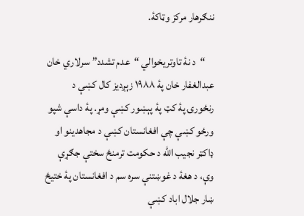ننګرهار مرکز وټاکۀ.

    “د نۀ تاوتريخوالي “عدم تشدد” سرلاري خان عبدالغفار خان پۀ ۱۹۸۸ زېږدیز کال کښې د رنځورۍ پۀ کټ پۀ پېښور کښې ومړ. پۀ داسې شپو ورځو کښې چې افغانستان کښې د مجاهدينو او ډاکټر نجيب الله د حکومت ترمنځ سختې جګړې وې، د هغۀ د غوښتنې سره سم د افغانستان پۀ ختيځ ښار جلال اباد کښې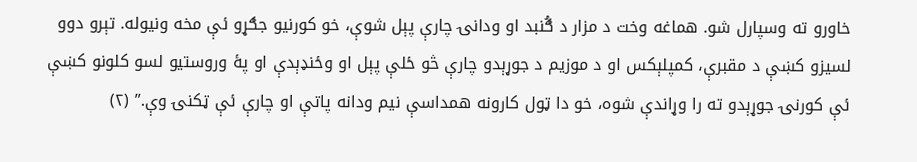خاورو ته وسپارل شو. هماغه وخت د مزار د ګُنبد او ودانۍ چارې پېل شوې، خو کورنيو جګړو ئې مخه ونيوله. تېرو دوو لسيزو کښې د مقبرې، کمپلېکس او د موزيم د جوړېدو چارې څو ځلې پېل او وځنډېدې او پۀ وروستيو لسو کلونو کښې ئې کورنۍ جوړېدو ته را وړاندې شوه، خو دا ټول کارونه همداسې نيم ودانه پاتې او چارې ئې ټکنۍ وې.” (۲)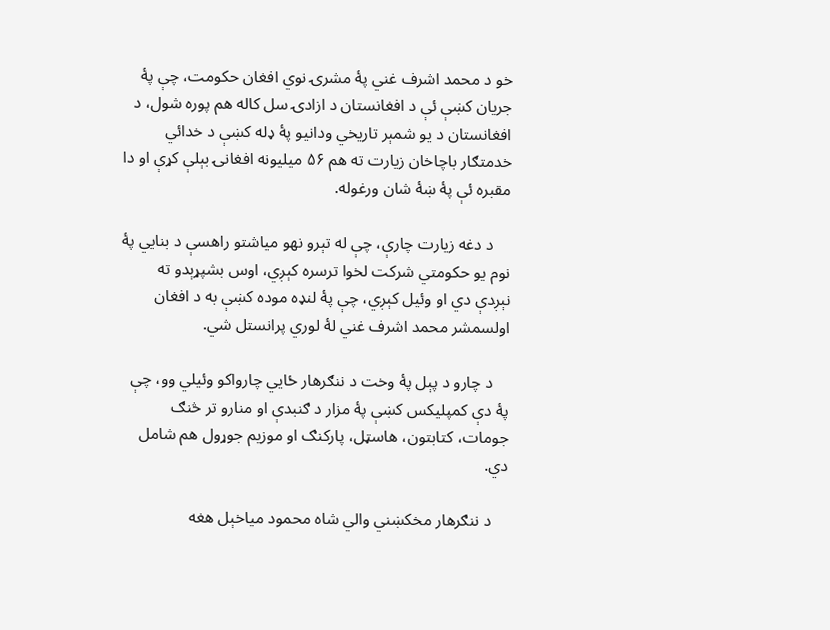خو د محمد اشرف غني پۀ مشرۍ نوي افغان حکومت، چې پۀ جریان کښې ئې د افغانستان د ازادۍ سل کاله هم پوره شول، د افغانستان د یو شمېر تاریخي ودانیو پۀ ډله کښې د خدائي خدمتګار باچاخان زیارت ته هم ۵۶ میلیونه افغانۍ بېلې کړې او دا مقبره ئې پۀ ښۀ شان ورغوله.

    د دغه زیارت چارې، چې له تېرو نهو میاشتو راهسې د بنايي پۀ نوم یو حکومتي شرکت لخوا ترسره کېږي، اوس بشپړېدو ته نېږدې دي او وئیل کېږي، چې پۀ لنډه موده کښې به د افغان اولسمشر محمد اشرف غني لۀ لوري پرانستل شي.

    د چارو د پېل پۀ وخت د ننګرهار ځايي چارواکو وئیلي وو، چې پۀ دې کمپليکس کښې پۀ مزار د ګنبدې او منارو تر څنګ جومات، کتابتون، هاسټل، پارکنګ او موزیم جوړول هم شامل دي.

    د ننګرهار مخکښني والي شاه محمود مياخېل هغه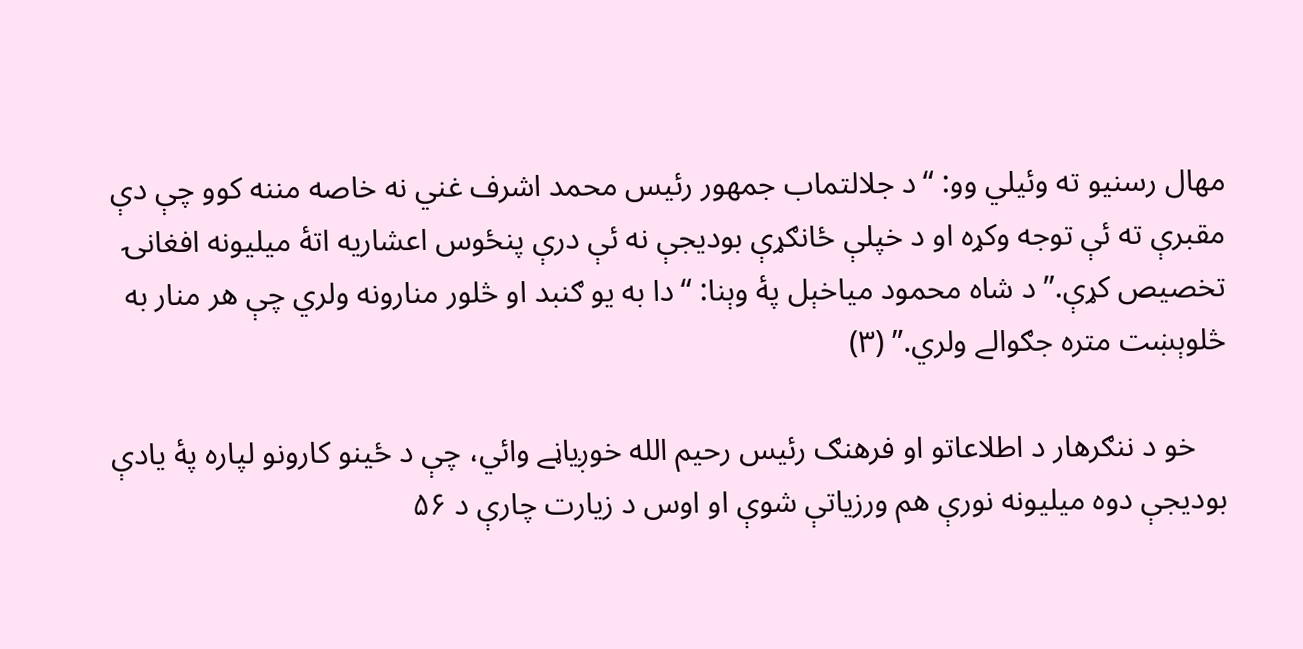مهال رسنیو ته وئیلي وو: “د جلالتماب جمهور رئيس محمد اشرف غني نه خاصه مننه کوو چې دې مقبرې ته ئې توجه وکړه او د خپلې ځانګړې بودیجې نه ئې درې پنځوس اعشاریه اتۀ ميلیونه افغانۍ تخصیص کړې.” د شاه محمود میاخېل پۀ وېنا: “دا به یو ګنبد او څلور منارونه ولري چې هر منار به څلوېښت متره جګوالے ولري.” (۳)

    خو د ننګرهار د اطلاعاتو او فرهنګ رئیس رحیم الله خوږیاڼے وائي، چې د ځینو کارونو لپاره پۀ یادې بودیجې دوه میلیونه نورې هم ورزیاتې شوې او اوس د زیارت چارې د ۵۶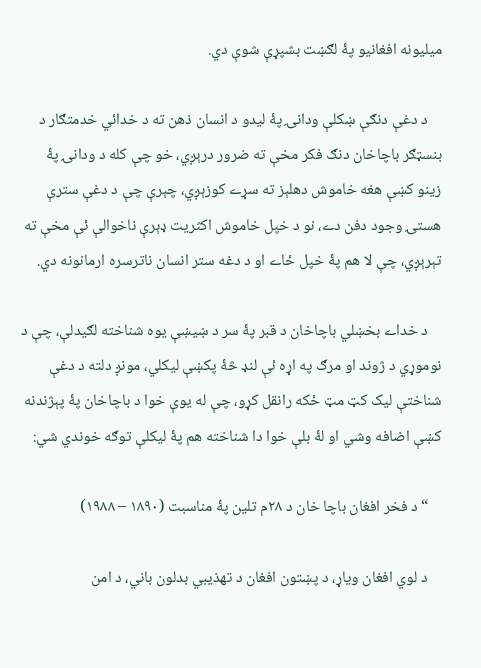میلیونه افغانیو پۀ لګښت بشپړې شوې دي.

    د دغې دنګې ښکلې ودانۍ پۀ لیدو د انسان ذهن ته د خدائي خدمتګار د بنسټګر باچاخان دنګ فکر مخې ته ضرور درېږي، خو چې کله د ودانۍ پۀ زینو کښې هغه خاموش دهلېز ته سړے کوزېږي، چېرې چې د دغې سترې هستۍ وجود دفن دے، نو د خپل خاموش اکثریت ډېرې ناخوالې ئې مخې ته تېرېږي، چې لا هم پۀ خپل ځاے او د دغه ستر انسان ناترسره ارمانونه دي.

    د خداے بخښلي باچاخان د قبر پۀ سر د ښیښې یوه شناخته لګیدلې، چې د نوموړي د ژوند او مرګ په اړه ئې لنډ څۀ پکښې لیکلي، مونږ دلته د دغې شناختې لیک کټ مټ ځکه رانقل کړو، چې له یوې خوا د باچاخان پۀ پېژندنه کښې اضافه وشي او لۀ بلې خوا دا شناخته هم پۀ لیکلې توګه خوندي شي:

    “د فخر افغان باچا خان د ۲۸م تلین پۀ مناسبت (۱۸۹۰ – ۱۹۸۸)

    د لوي افغان ویاړ، د پښتون افغان د تهذیبي بدلون باني، د امن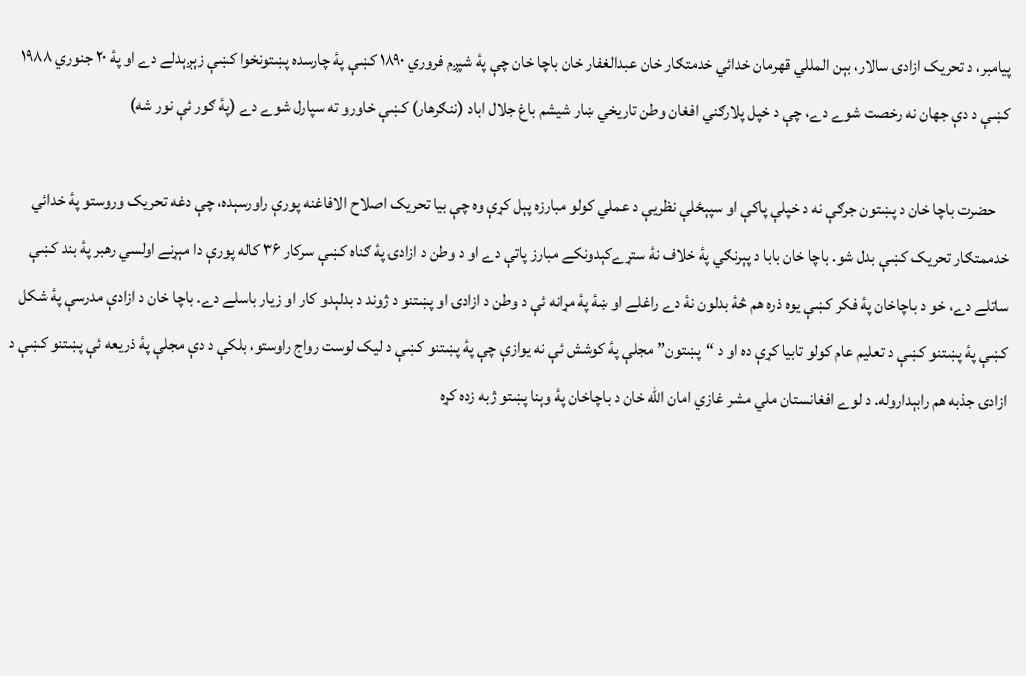پیامبر، د تحریک ازادۍ سالار، بېن المللي قهرمان خدائي خدمتګار خان عبدالغفار خان باچا خان چې پۀ شپږم فروري ۱۸۹۰ کښې پۀ چارسده پښتونخوا کښې زېږېدلے دے او پۀ ۲۰ جنوري ۱۹۸۸ کښې د دې جهان نه رخصت شوے دے، چې د خپل پلارګني افغان وطن تاریخي ښار شیشم باغ جلال اباد (ننګرهار) کښې خاورو ته سپارل شوے دے (پۀ ګور ئې نور شه)

    حضرت باچا خان د پښتون جرګې نه د خپلې پاکې او سپېځلې نظریې د عملي کولو مبارزه پېل کړې وه چې بیا تحریک اصلاح الافاغنه پورې راورسېده، چې دغه تحریک وروستو پۀ خدائي خدممتګار تحریک کښې بدل شو. باچا خان بابا د پېرنګي پۀ خلاف نۀ ستړے‌کېدونکے مبارز پاتې دے او د وطن د ازادۍ پۀ ګناه کښې سرکار ۳۶ کاله پورې دا مېړنے اولسي رهبر پۀ بند کښې ساتلے دے، خو د باچاخان پۀ فکر کښې یوه ذره هم څۀ بدلون نۀ دے راغلے او ښۀ پۀ مړانه ئې د وطن د ازادۍ او پښتنو د ژوند د بدلېدو کار او زیار باسلے دے. باچا خان د ازادې مدرسې پۀ شکل کښې پۀ پښتنو کښې د تعلیم عام کولو تابیا کړې ده او د “پښتون” مجلې پۀ کوشش ئې نه یوازې چې پۀ پښتنو کښې د لیک لوست رواج راوستو، بلکې د دې مجلې پۀ ذریعه ئې پښتنو کښې د ازادۍ جذبه هم رابېداروله. د لوے افغانستان ملي مشر غازي امان الله خان د باچاخان پۀ وېنا پښتو ژبه زده کړه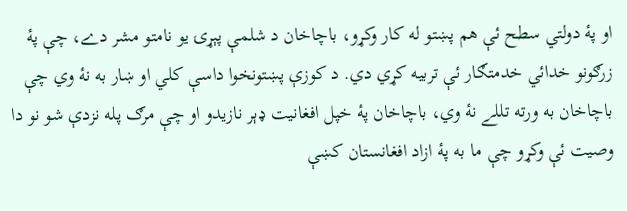او پۀ دولتي سطح ئې هم پښتو له کار وکړو، باچاخان د شلمې پېړۍ یو نامتو مشر دے، چې پۀ زرګونو خدائي خدمتګار ئې تربیه کړي دي. د کوزې پښتونخوا داسې کلي او ښار به نۀ وي چې باچاخان به ورته تللے نۀ وي، باچاخان پۀ خپل افغانیت ډېر نازیدو او چې مرګ پله نزدې شو نو دا وصیت ئې وکړو چې ما به پۀ ازاد افغانستان کښې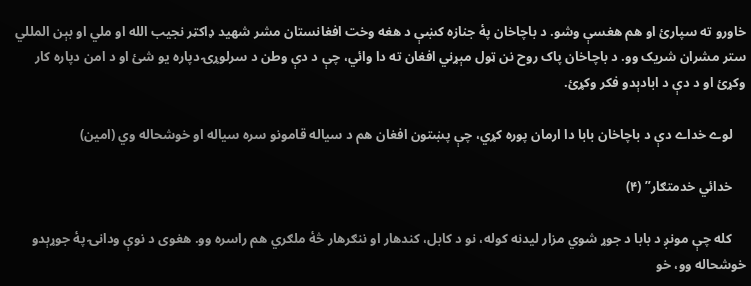خاورو ته سپارئ او هم هغسې وشو. د باچاخان پۀ جنازه کښې د هغه وخت افغانستان مشر شهید ډاکټر نجیب الله او ملي او بېن المللي ستر مشران شریک وو. د باچاخان پاک روح نن ټول مېړني افغان ته دا وائي، چې د دې وطن د سرلوړۍ دپاره یو شئ او د امن دپاره کار وکړئ او د دې د ابادېدو فکر وکړئ.

    لوے خداے دې د باچاخان بابا دا ارمان پوره کړي، چې پښتون افغان هم د سیاله قامونو سره سیاله او خوشحاله وي (امین)

    خدائي خدمتګار” (۴)

    کله چې مونږ د بابا د جوړ شوي مزار لیدنه کوله، نو د کابل، کندهار او ننګرهار څۀ ملګري هم راسره وو. هغوی د نوې ودانۍ پۀ جوړېدو خوشحاله وو، خو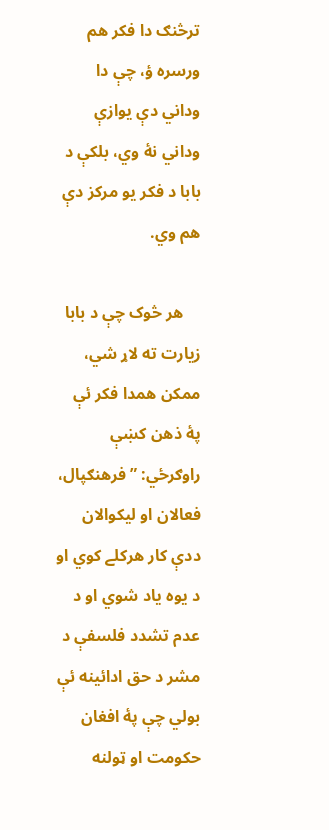ترڅنګ دا فکر هم ورسره ؤ، چې دا وداني دې یوازې وداني نۀ وي، بلکې د بابا د فکر یو مرکز دې هم وي.

    هر څوک چې د بابا زیارت ته لاړ شي، ممکن همدا فکر ئې پۀ ذهن کښې راوګرځي: ” فرهنګپال، فعالان او لیکوالان ددې کار هرکلے کوي او د یوه یاد شوي او د عدم تشدد فلسفې د مشر د حق ادائینه ئې بولي چې پۀ افغان حکومت او ټولنه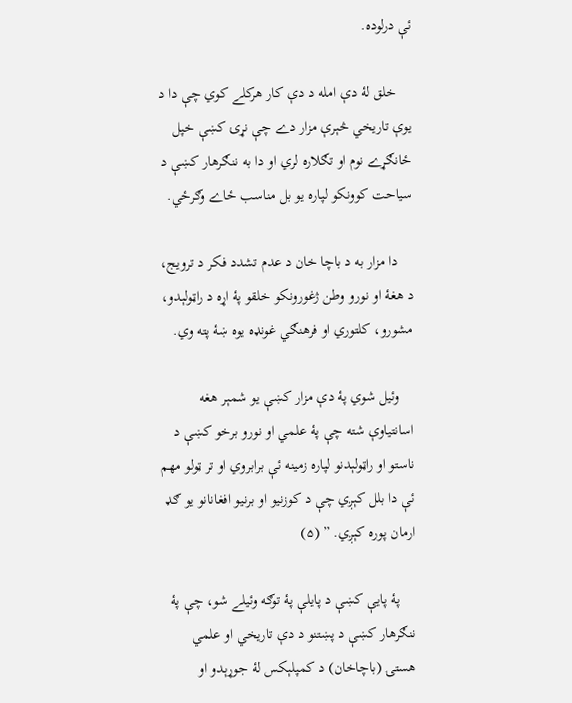ئې درلوده.

    خلق لۀ دې امله د دې کار هرکلے کوي چې دا د یوې تاریخي څېرې مزار دے چې نړۍ کښې خپل ځانګړے نوم او تګلاره لري او دا به ننګرهار کښې د سیاحت کوونکو لپاره یو بل مناسب ځاے وګرځي.

    دا مزار به د باچا خان د عدم تشدد فکر د ترویج، د هغۀ او نورو وطن ژغورونکو خلقو پۀ اړه د راټولېدو، مشورو، کلتوري او فرهنګي غونډه یوه ښۀ پته وي.

    وئیل شوي پۀ دې مزار کښې یو شمېر هغه اسانتیاوې شته چې پۀ علمي او نورو برخو کښې د ناستو او راټولېدنو لپاره زمینه ئې برابروي او تر ټولو مهم ئې دا بلل کېږي چې د کوزنیو او برنیو افغانانو یو ګډ ارمان پوره کېږي. ” (۵)

    پۀ پايې کښې د پایلې پۀ توګه وئیلے شو، چې پۀ ننګرهار کښې د پښتنو د دې تاریخي او علمي هستۍ (باچاخان) د کمپلېکس لۀ جوړېدو او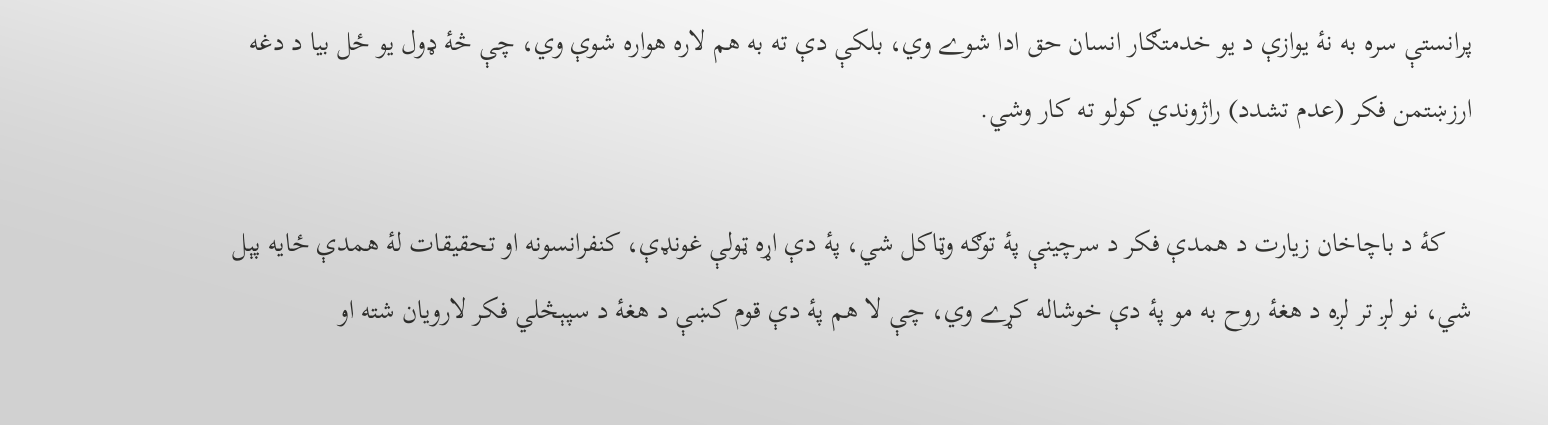پرانستې سره به نۀ یوازې د یو خدمتګار انسان حق ادا شوے وي، بلکې دې ته به هم لاره هواره شوې وي، چې څۀ ډول یو ځل بیا د دغه ارزښتمن فکر (عدم تشدد) راژوندي کولو ته کار وشي.

    کۀ د باچاخان زیارت د همدې فکر د سرچینې پۀ توګه وټاکل شي، پۀ دې اړه ټولې غونډې، کنفرانسونه او تحقیقات لۀ همدې ځایه پېل شي، نو لږ تر لږه د هغۀ روح به مو پۀ دې خوشاله کړے وي، چې لا هم پۀ دې قوم کښې د هغۀ د سپېڅلي فکر لارویان شته او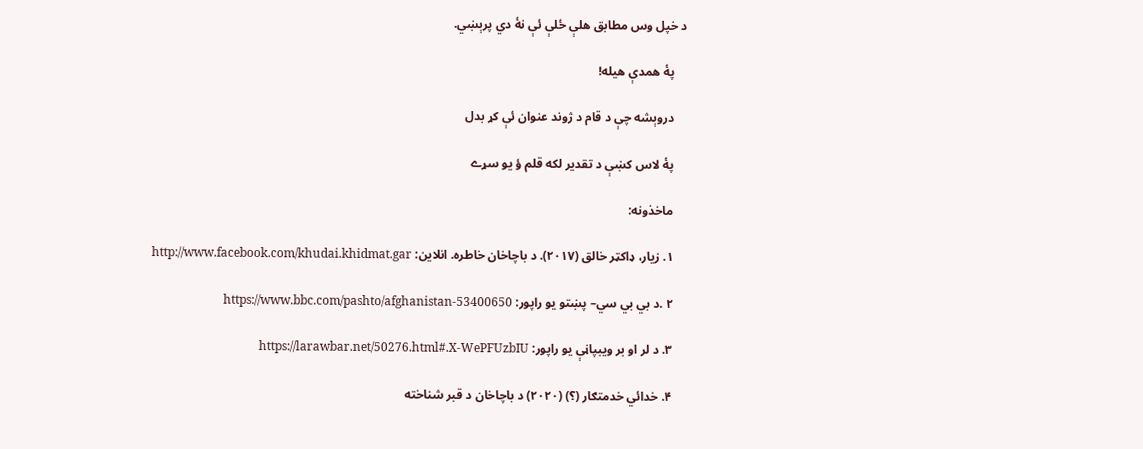د خپل وس مطابق هلې ځلې ئې نۀ دي پرېښي.

    پۀ همدې هیله!

    دروېشه چې د قام د ژوند عنوان ئې کړ بدل

    پۀ لاس کښې د تقدیر لکه قلم ؤ یو سړے

    ماخذونه:

    ۱. زیار، ډاکټر خالق (۲۰۱۷). د باچاخان خاطره. انلاین: http://www.facebook.com/khudai.khidmat.gar

    ۲ .د بي بي سي– پښتو یو راپور: https://www.bbc.com/pashto/afghanistan-53400650

    ۳. د لر او بر ویبپاڼې یو راپور: https://larawbar.net/50276.html#.X-WePFUzbIU

    ۴. خدائي خدمتګار (؟) (۲۰۲۰) د باچاخان د قبر شناخته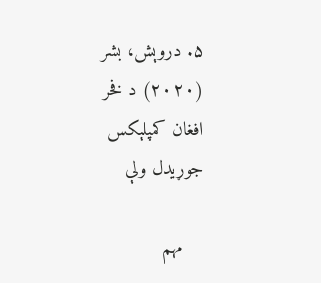۵. دروېش، بشر (۲۰۲۰) د فخر افغان کمپلېکس جوړیدل ولې

    مهم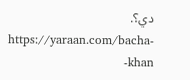دي؟. https://yaraan.com/bacha-khan-